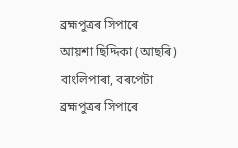ব্ৰহ্মপুত্ৰৰ সিপাৰে
আয়শা ছিদ্দিকা (আছৰি)
বাংলিপাৰা, বৰপেটা
ব্ৰহ্মপুত্ৰৰ সিপাৰে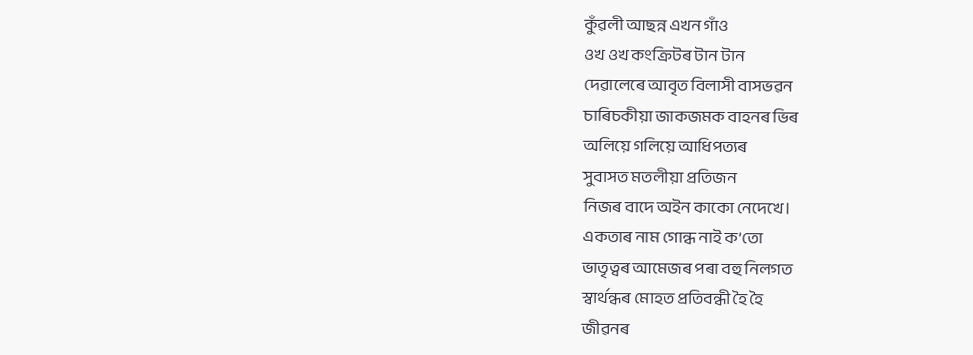কুঁৱলী আছন্ন এখন গাঁও
ওখ ওখ কংক্ৰিটৰ টান টান
দেৱালেৰে আবৃত বিলাসী বাসভৱন
চাৰিচকীয়া জাকজমক বাহনৰ ভিৰ
অলিয়ে গলিয়ে আধিপত্যৰ
সুবাসত মতলীয়া প্ৰতিজন
নিজৰ বাদে অইন কাকো নেদেখে।
একতাৰ নাম গোন্ধ নাই ক’তো
ভাতৃত্বৰ আমেজৰ পৰা বহু নিলগত
স্বাৰ্থন্ধৰ মোহত প্ৰতিবন্ধী হৈ হৈ
জীৱনৰ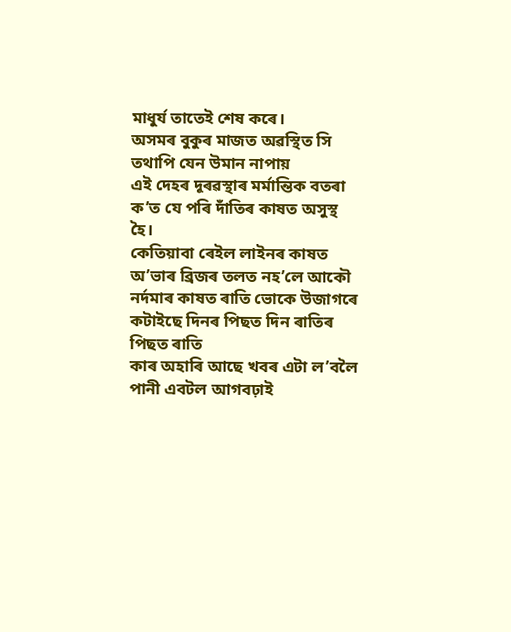মাধুৰ্য তাতেই শেষ কৰে।
অসমৰ বুকুৰ মাজত অৱস্থিত সি
তথাপি যেন উমান নাপায়
এই দেহৰ দূৰৱস্থাৰ মৰ্মান্তিক বতৰা
ক’ত যে পৰি দাঁতিৰ কাষত অসুস্থ হৈ।
কেতিয়াবা ৰেইল লাইনৰ কাষত
অ’ভাৰ ব্ৰিজৰ তলত নহ’লে আকৌ
নৰ্দমাৰ কাষত ৰাতি ভোকে উজাগৰে
কটাইছে দিনৰ পিছত দিন ৰাতিৰ পিছত ৰাতি
কাৰ অহাৰি আছে খবৰ এটা ল’বলৈ
পানী এবটল আগবঢ়াই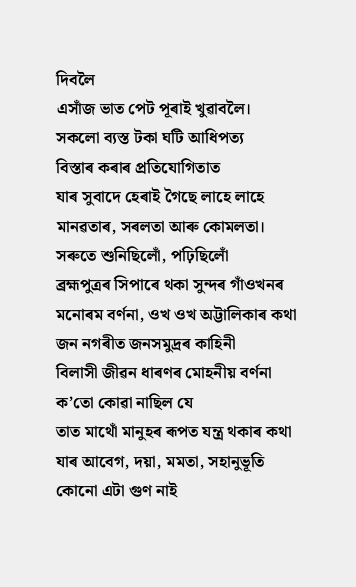দিবলৈ
এসাঁজ ভাত পেট পূৰাই খুৱাবলৈ।
সকলো ব্যস্ত টকা ঘটি আধিপত্য
বিস্তাৰ কৰাৰ প্ৰতিযোগিতাত
যাৰ সুবাদে হেৰাই গৈছে লাহে লাহে
মানৱতাৰ, সৰলতা আৰু কোমলতা।
সৰুতে শুনিছিলোঁ, পঢ়িছিলোঁ
ব্ৰহ্মপুত্ৰৰ সিপাৰে থকা সুন্দৰ গাঁওখনৰ
মনোৰম বৰ্ণনা, ওখ ওখ অট্টালিকাৰ কথা
জন নগৰীত জনসমুদ্ৰৰ কাহিনী
বিলাসী জীৱন ধাৰণৰ মোহনীয় বৰ্ণনা
ক’তো কোৱা নাছিল যে
তাত মাথোঁ মানুহৰ ৰূপত যন্ত্ৰ থকাৰ কথা
যাৰ আবেগ, দয়া, মমতা, সহানুভূতি
কোনো এটা গুণ নাই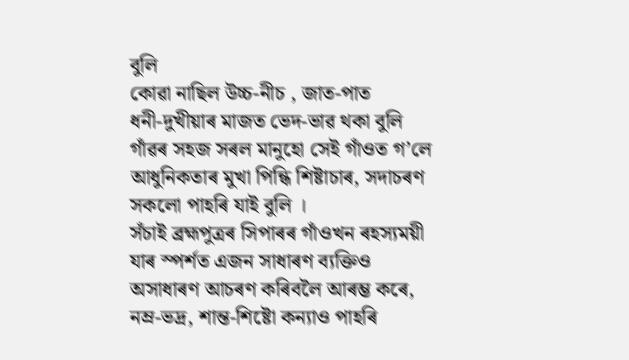বুলি
কোৱা নাছিল উচ্চ-নীচ , জাত-পাত
ধনী-দুখীয়াৰ মাজত ভেদ-ভাৱ থকা বুলি
গাঁৱৰ সহজ সৰল মানুহো সেই গাঁওত গ’লে
আধুনিকতাৰ মুখা পিন্ধি শিষ্টাচাৰ, সদাচৰণ
সকলো পাহৰি যাই বুলি ।
সঁচাই ব্ৰহ্মপুত্ৰৰ সিপাৰৰ গাঁওখন ৰহস্যময়ী
যাৰ স্পৰ্শত এজন সাধাৰণ ব্যক্তিও
অসাধাৰণ আচৰণ কৰিবলৈ আৰম্ভ কৰে,
নম্ৰ-ভদ্ৰ, শান্ত-শিষ্টো কন্যাও পাহৰি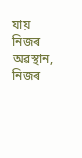যায়
নিজৰ অৱস্থান, নিজৰ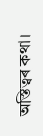অস্তিত্বৰ কথা।